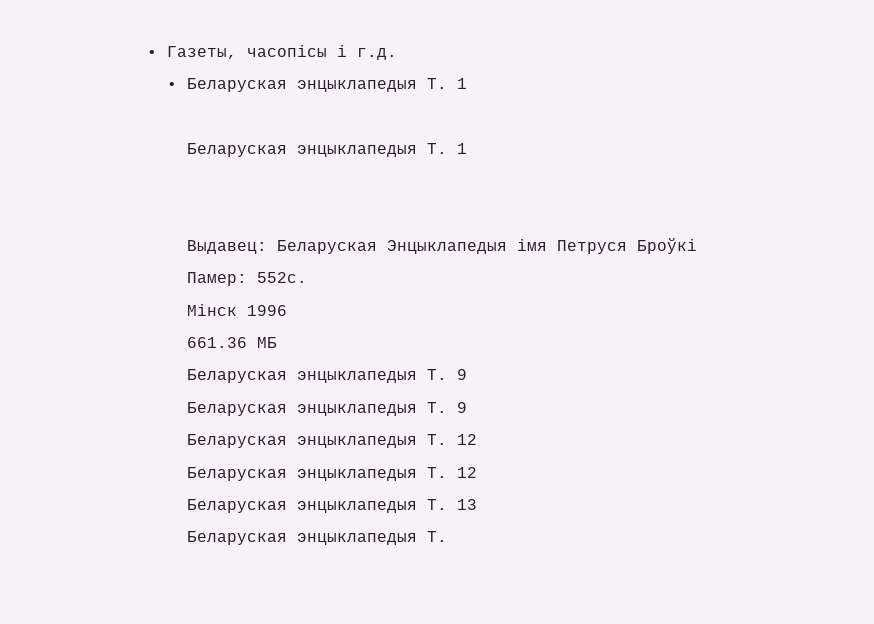• Газеты, часопісы і г.д.
  • Беларуская энцыклапедыя Т. 1

    Беларуская энцыклапедыя Т. 1


    Выдавец: Беларуская Энцыклапедыя імя Петруся Броўкі
    Памер: 552с.
    Мінск 1996
    661.36 МБ
    Беларуская энцыклапедыя Т. 9
    Беларуская энцыклапедыя Т. 9
    Беларуская энцыклапедыя Т. 12
    Беларуская энцыклапедыя Т. 12
    Беларуская энцыклапедыя Т. 13
    Беларуская энцыклапедыя Т.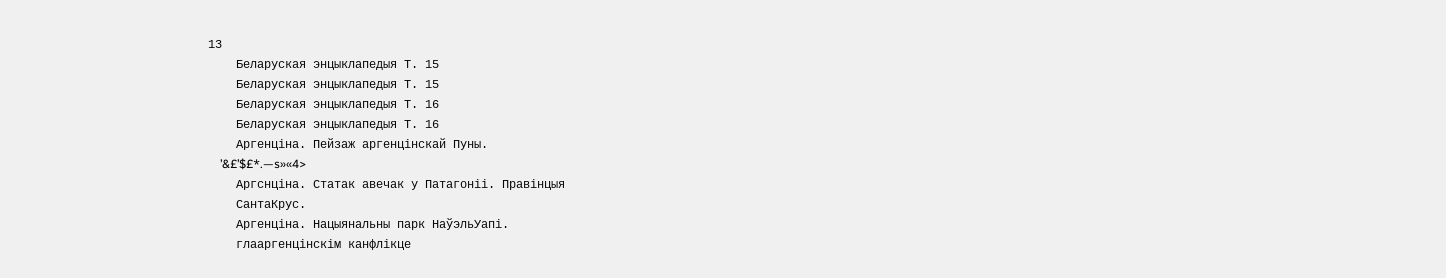13
    Беларуская энцыклапедыя Т. 15
    Беларуская энцыклапедыя Т. 15
    Беларуская энцыклапедыя Т. 16
    Беларуская энцыклапедыя Т. 16
    Аргенціна. Пейзаж аргенцінскай Пуны.
    ’&£’$£*.—s»«4>
    Аргснціна. Статак авечак у Патагоніі. Правінцыя
    СантаКрус.
    Аргенціна. Нацыянальны парк НаўэльУапі.
    глааргенцінскім канфлікце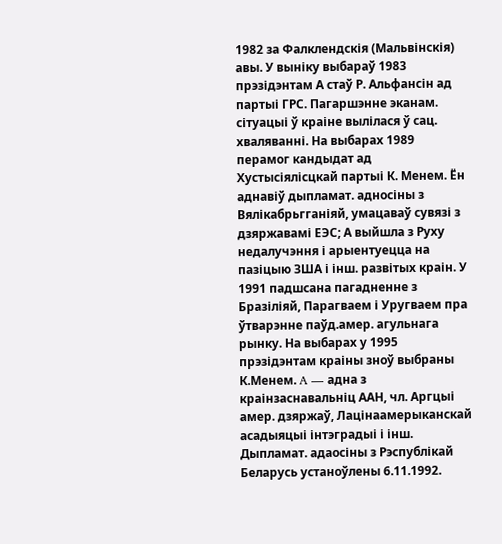1982 за Фалклендскія (Мальвінскія) авы. У выніку выбараў 1983 прэзідэнтам А стаў Р. Альфансін ад партыі ГРС. Пагаршэнне эканам. сітуацыі ў краіне вылілася ў сац. хваляванні. На выбарах 1989 перамог кандыдат ад Хустысіялісцкай партыі К. Менем. Ён аднавіў дыпламат. адносіны з Вялікабрьгганіяй, умацаваў сувязі з дзяржавамі ЕЭС; А выйшла з Руху недалучэння і арыентуецца на пазіцыю ЗША і інш. развітых краін. У 1991 падшсана пагадненне з Бразіліяй, Парагваем і Уругваем пра ўтварэнне паўд.амер. агульнага рынку. На выбарах у 1995 прэзідэнтам краіны зноў выбраны К.Менем. A — адна з краінзаснавальніц ААН, чл. Аргцыі амер. дзяржаў, Лацінаамерыканскай асадыяцыі інтэградыі і інш. Дыпламат. адаосіны з Рэспублікай Беларусь устаноўлены 6.11.1992.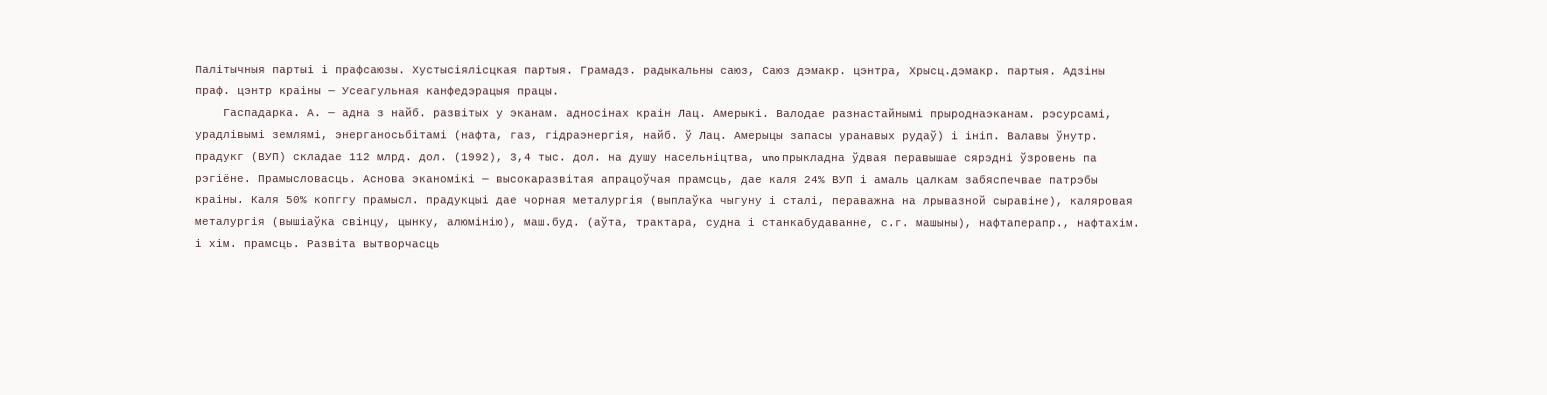Палітычныя партыі і прафсаюзы. Хустысіялісцкая партыя. Грамадз. радыкальны саюз, Саюз дэмакр. цэнтра, Хрысц.дэмакр. партыя. Адзіны праф. цэнтр краіны — Усеагульная канфедэрацыя працы.
    Гаспадарка. А. — адна з найб. развітых у эканам. адносінах краін Лац. Амерыкі. Валодае разнастайнымі прыроднаэканам. рэсурсамі, урадлівымі землямі, энерганосьбітамі (нафта, газ, гідраэнергія, найб. ў Лац. Амерыцы запасы уранавых рудаў) і ініп. Валавы ўнутр. прадукг (ВУП) складае 112 млрд. дол. (1992), 3,4 тыс. дол. на душу насельніцтва, uno прыкладна ўдвая перавышае сярэдні ўзровень па рэгіёне. Прамысловасць. Аснова эканомікі — высокаразвітая апрацоўчая прамсць, дае каля 24% ВУП і амаль цалкам забяспечвае патрэбы краіны. Каля 50% копггу прамысл. прадукцыі дае чорная металургія (выплаўка чыгуну і сталі, пераважна на лрывазной сыравіне), каляровая металургія (вышіаўка свінцу, цынку, алюмінію), маш.буд. (аўта, трактара, судна і станкабудаванне, с.г. машыны), нафтаперапр., нафтахім. і хім. прамсць. Развіта вытворчасць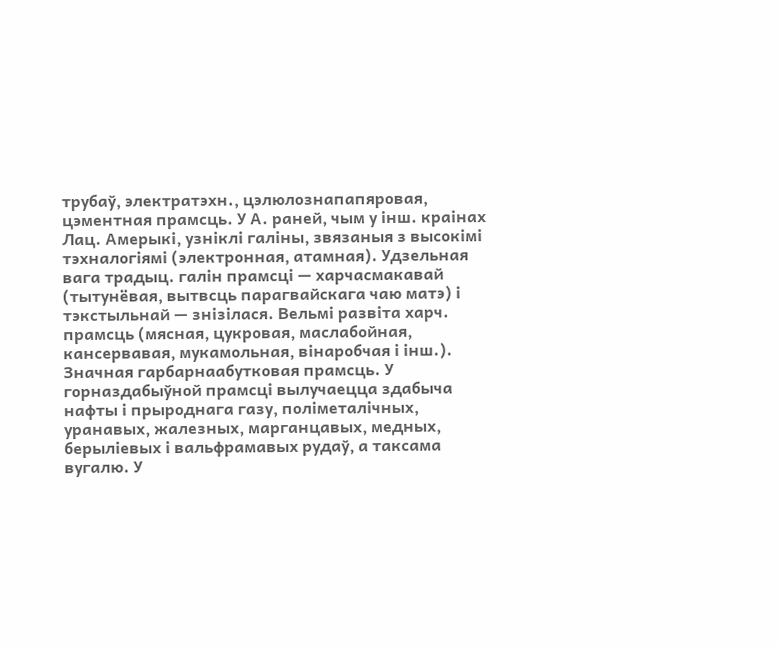трубаў, электратэхн., цэлюлознапапяровая, цэментная прамсць. У А. раней, чым у інш. краінах Лац. Амерыкі, узніклі галіны, звязаныя з высокімі тэхналогіямі (электронная, атамная). Удзельная вага традыц. галін прамсці — харчасмакавай (тытунёвая, вытвсць парагвайскага чаю матэ) і тэкстыльнай — знізілася. Вельмі развіта харч. прамсць (мясная, цукровая, маслабойная, кансервавая, мукамольная, вінаробчая і інш.). Значная гарбарнаабутковая прамсць. У горназдабыўной прамсці вылучаецца здабыча нафты і прыроднага газу, поліметалічных, уранавых, жалезных, марганцавых, медных, берыліевых і вальфрамавых рудаў, а таксама вугалю. У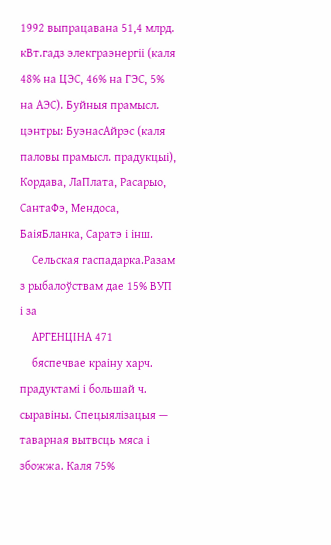1992 выпрацавана 51,4 млрд. кВт.гадз элекграэнергіі (каля 48% на ЦЭС, 46% на ГЭС, 5% на АЭС). Буйныя прамысл. цэнтры: БуэнасАйрэс (каля паловы прамысл. прадукцыі), Кордава, ЛаПлата, Расарыо, СантаФэ, Мендоса, БаіяБланка, Саратэ і інш.
    Сельская гаспадарка.Разам з рыбалоўствам дае 15% ВУП і за
    АРГЕНЦІНА 471
    бяспечвае краіну харч. прадуктамі і большай ч. сыравіны. Спецыялізацыя — таварная вытвсць мяса і збожжа. Каля 75%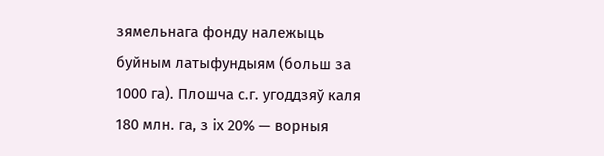зямельнага фонду належыць буйным латыфундыям (больш за 1000 га). Плошча с.г. угоддзяў каля 180 млн. га, з іх 20% — ворныя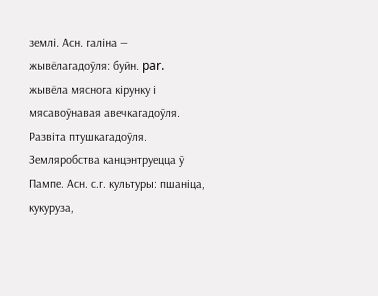землі. Асн. галіна — жывёлагадоўля: буйн. par. жывёла мяснога кірунку і мясавоўнавая авечкагадоўля. Развіта птушкагадоўля. Земляробства канцэнтруецца ў Пампе. Асн. с.г. культуры: пшаніца, кукуруза,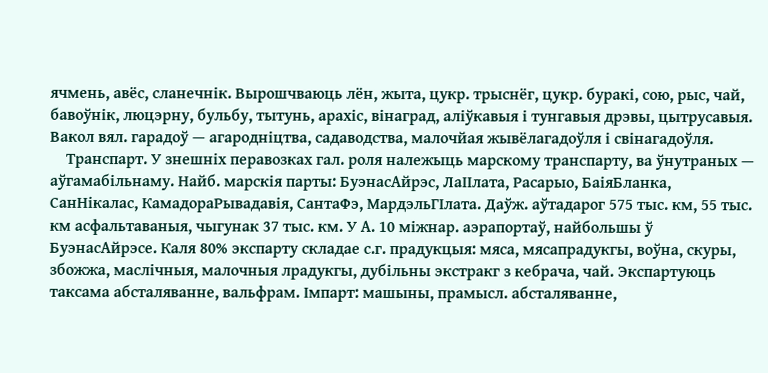ячмень, авёс, сланечнік. Вырошчваюць лён, жыта, цукр. трыснёг, цукр. буракі, сою, рыс, чай, бавоўнік, люцэрну, бульбу, тытунь, арахіс, вінаград, аліўкавыя і тунгавыя дрэвы, цытрусавыя. Вакол вял. гарадоў — агародніцтва, садаводства, малочйая жывёлагадоўля і свінагадоўля.
    Транспарт. У знешніх перавозках гал. роля належыць марскому транспарту, ва ўнутраных — аўгамабільнаму. Найб. марскія парты: БуэнасАйрэс, ЛаІІлата, Расарыо, БаіяБланка, СанНікалас, КамадораРывадавія, СантаФэ, МардэльГІлата. Даўж. аўтадарог 575 тыс. км, 55 тыс. км асфальтаваныя, чыгунак 37 тыс. км. У А. 10 міжнар. аэрапортаў, найбольшы ў БуэнасАйрэсе. Каля 80% экспарту складае с.г. прадукцыя: мяса, мясапрадукгы, воўна, скуры, збожжа, маслічныя, малочныя лрадукгы, дубільны экстракг з кебрача, чай. Экспартуюць таксама абсталяванне, вальфрам. Імпарт: машыны, прамысл. абсталяванне,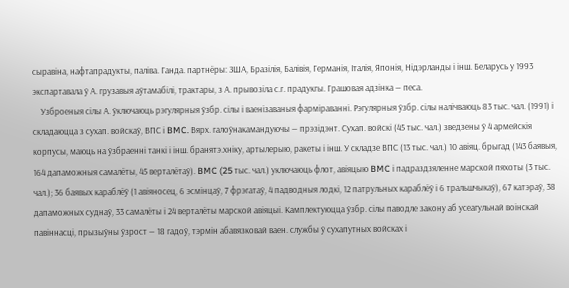сыравіна, нафтапрадукты, паліва. Ганда. партнёры: ЗША, Бразілія, Балівія, Германія, Італія, Японія, Нідэрланды і інш. Беларусь у 1993 экспартавала ў А. грузавыя аўтамабілі, трактары, з А. прывозіла с.г. прадукгы. Грашовая адзінка — песа.
    Узброеныя сілы А. ўключаюць рэгулярныя ўзбр. сілы і ваенізаваныя фарміраванні. Рэгулярныя ўзбр. сілы налічваюць 83 тыс. чал. (1991) і складаюцца з сухап. войскаў, ВПС і BMC. Вярх. галоўнакамандуючы — прэзідэнт. Сухап. войскі (45 тыс. чал.) зведзены ў 4 армейскія корпусы, маюць на ўзбраенні танкі і інш. бранятэ.хніку, артылерыю, ракеты і інш. У складзе ВПС (13 тыс. чал.) 10 авіяц. брыгад (143 баявыя, 164 дапаможныя самалёты, 45 верталётаў). BMC (25 тыс. чал.) уключаюць флот, авіяцыю BMC і падраздзяленне марской пяхоты (3 тыс. чал.); 36 баявых караблёў (1 авіяносец, 6 эсмінцаў, 7 фрэгатаў, 4 падводныя лодкі, 12 патрульных караблёў і 6 тральшчыкаў), 67 катэраў, 38 дапаможных суднаў, 33 самалёты і 24 верталёты марской авіяцыі. Камплектуюцца ўзбр. сілы паводле закону аб усеагульнай воінскай павіннасці, прызыўны ўзрост — 18 гадоў, тэрмін абавязковай ваен. службы ў сухапутных войсках і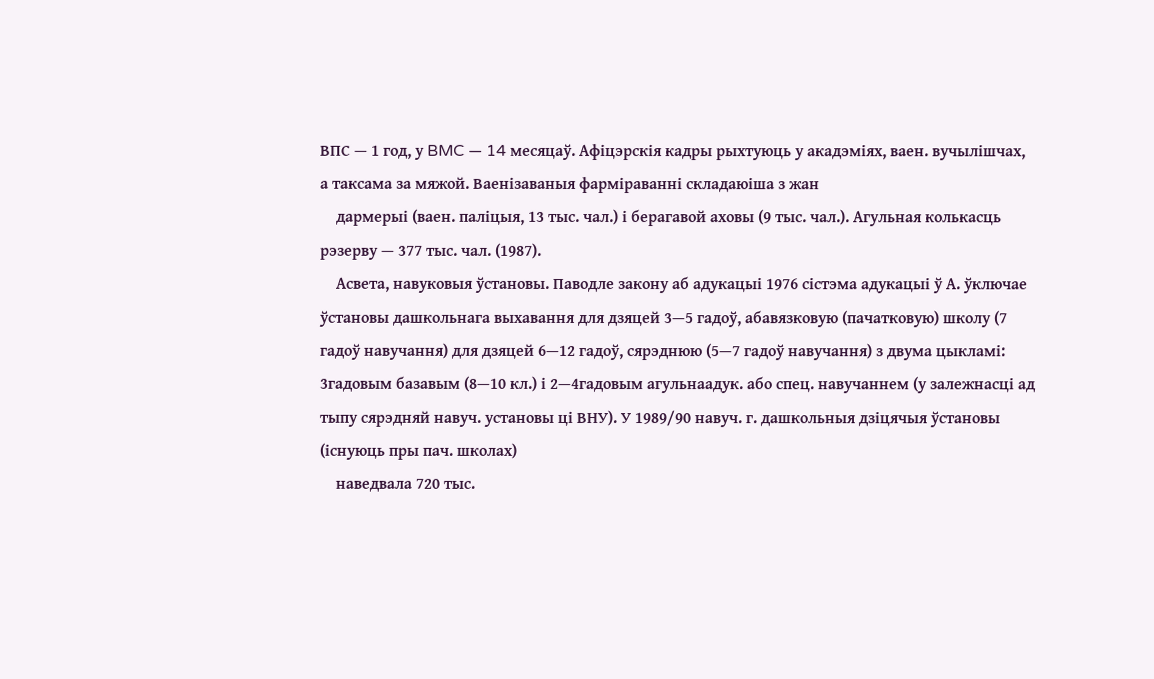ВПС — 1 год, у BMC — 14 месяцаў. Афіцэрскія кадры рыхтуюць у акадэміях, ваен. вучылішчах, а таксама за мяжой. Ваенізаваныя фарміраванні складаюіша з жан
    дармерыі (ваен. паліцыя, 13 тыс. чал.) і берагавой аховы (9 тыс. чал.). Агульная колькасць рэзерву — 377 тыс. чал. (1987).
    Асвета, навуковыя ўстановы. Паводле закону аб адукацыі 1976 сістэма адукацыі ў А. ўключае ўстановы дашкольнага выхавання для дзяцей 3—5 гадоў, абавязковую (пачатковую) школу (7 гадоў навучання) для дзяцей 6—12 гадоў, сярэднюю (5—7 гадоў навучання) з двума цыкламі: 3гадовым базавым (8—10 кл.) і 2—4гадовым агульнаадук. або спец. навучаннем (у залежнасці ад тыпу сярэдняй навуч. установы ці ВНУ). У 1989/90 навуч. г. дашкольныя дзіцячыя ўстановы (існуюць пры пач. школах)
    наведвала 720 тыс.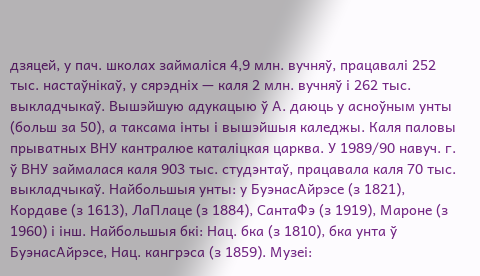дзяцей, у пач. школах займаліся 4,9 млн. вучняў, працавалі 252 тыс. настаўнікаў, у сярэдніх — каля 2 млн. вучняў і 262 тыс. выкладчыкаў. Вышэйшую адукацыю ў А. даюць у асноўным унты (больш за 50), а таксама інты і вышэйшыя каледжы. Каля паловы прыватных ВНУ кантралюе каталіцкая царква. У 1989/90 навуч. г. ў ВНУ займалася каля 903 тыс. студэнтаў, працавала каля 70 тыс. выкладчыкаў. Найбольшыя унты: у БуэнасАйрэсе (з 1821), Кордаве (з 1613), ЛаПлаце (з 1884), СантаФэ (з 1919), Мароне (з 1960) і інш. Найбольшыя бкі: Нац. бка (з 1810), бка унта ў БуэнасАйрэсе, Нац. кангрэса (з 1859). Музеі: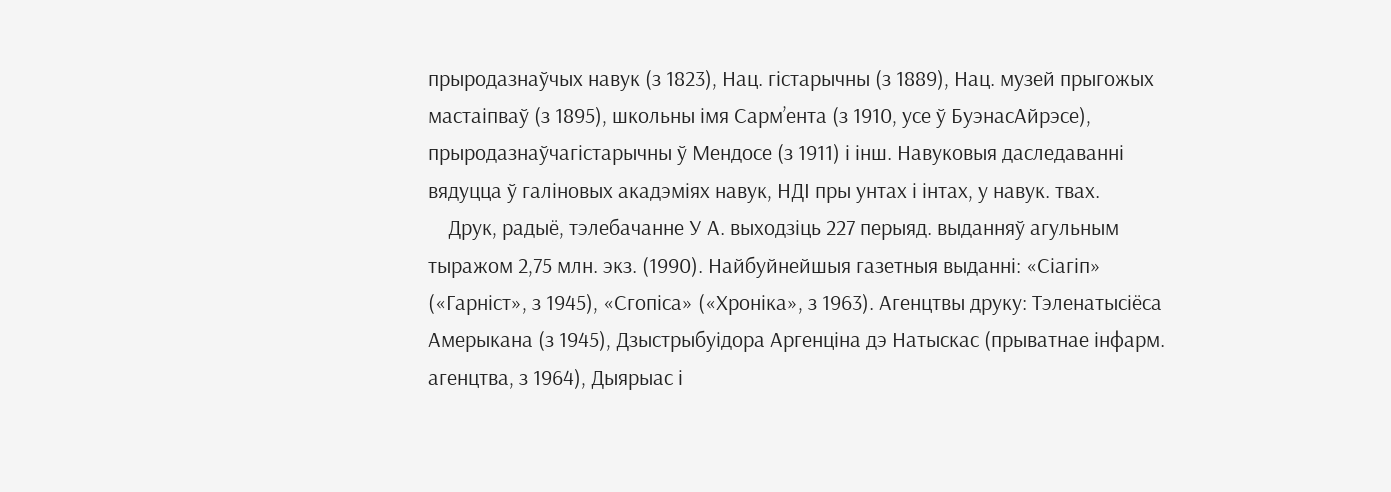прыродазнаўчых навук (з 1823), Нац. гістарычны (з 1889), Нац. музей прыгожых мастаіпваў (з 1895), школьны імя Сарм’ента (з 1910, усе ў БуэнасАйрэсе), прыродазнаўчагістарычны ў Мендосе (з 1911) і інш. Навуковыя даследаванні вядуцца ў галіновых акадэміях навук, НДІ пры унтах і інтах, у навук. твах.
    Друк, радыё, тэлебачанне У А. выходзіць 227 перыяд. выданняў агульным тыражом 2,75 млн. экз. (1990). Найбуйнейшыя газетныя выданні: «Сіагіп» («Гарніст», з 1945), «Сгопіса» («Хроніка», з 1963). Агенцтвы друку: Тэленатысіёса Амерыкана (з 1945), Дзыстрыбуідора Аргенціна дэ Натыскас (прыватнае інфарм. агенцтва, з 1964), Дыярыас і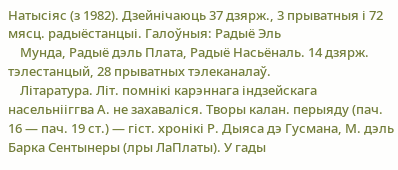Натысіяс (з 1982). Дзейнічаюць 37 дзярж., 3 прыватныя і 72 мясц. радыёстанцыі. Галоўныя: Радыё Эль
    Мунда, Радыё дэль Плата, Радыё Насьёналь. 14 дзярж. тэлестанцый, 28 прыватных тэлеканалаў.
    Літаратура. Літ. помнікі карэннага індзейскага насельнііггва А. не захаваліся. Творы калан. перыяду (пач. 16 — пач. 19 ст.) — гіст. хронікі Р. Дыяса дэ Гусмана, М. дэль Барка Сентынеры (лры ЛаПлаты). У гады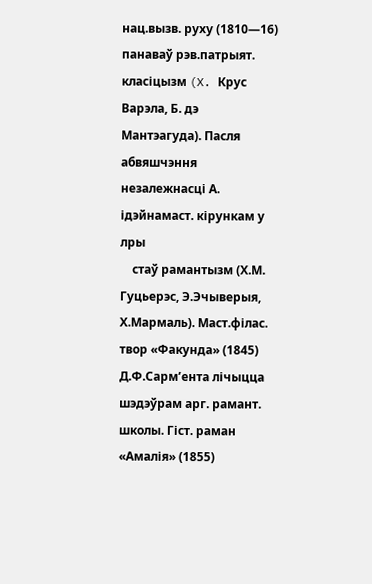нац.вызв. руху (1810—16) панаваў рэв.патрыят. класіцызм (X. Крус Варэла, Б. дэ Мантэагуда). Пасля абвяшчэння незалежнасці А. ідэйнамаст. кірункам у лры
    стаў рамантызм (Х.М. Гуцьерэс, Э.Эчыверыя, Х.Мармаль). Маст.філас. твор «Факунда» (1845) Д.Ф.Сарм’ента лічыцца шэдэўрам арг. рамант. школы. Гіст. раман «Амалія» (1855)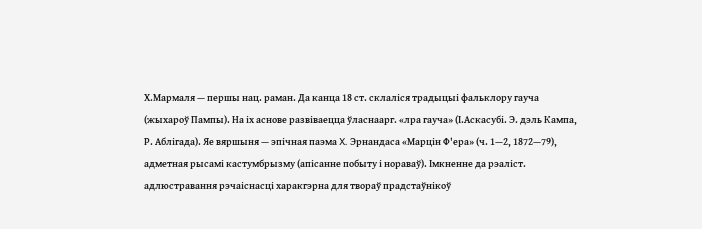Х.Мармаля — першы нац. раман. Да канца 18 ст. склаліся традыцыі фальклору гауча (жыхароў Пампы). На іх аснове развіваецца ўласнаарг. «лра гауча» (І.Аскасубі. Э. дэль Кампа, Р. Аблігада). Яе вяршыня — эпічная паэма X. Эрнандаса «Марцін Ф'ера» (ч. 1—2, 1872—79), адметная рысамі кастумбрызму (апісанне побыту і нораваў). Імкненне да рэаліст. адлюстравання рэчаіснасці харакгэрна для твораў прадстаўнікоў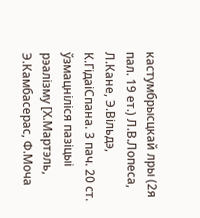кастумбрысцкай лры (2я пал. 19 ет.) Л.В.Лопеса, Л.Кане, Э.Вільдэ, К.ГідаіСпана. 3 пач. 20 ст. ўзмацніліся пазіцыі рэалізму [Х.Мартэль, Э.Камбасерас, Ф.Моча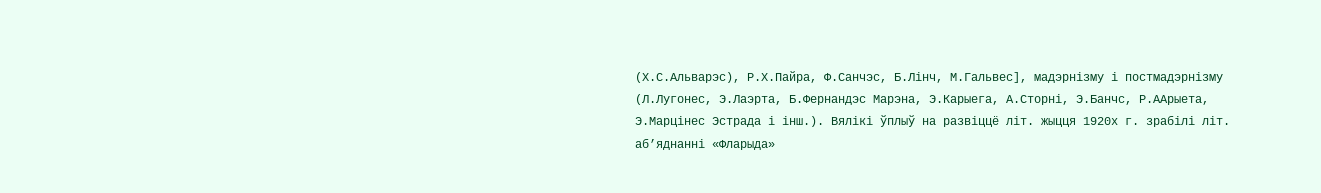(Х.С.Альварэс), Р.Х.Пайра, Ф.Санчэс, Б.Лінч, М.Гальвес], мадэрнізму і постмадэрнізму (Л.Лугонес, Э.Лаэрта, Б.Фернандэс Марэна, Э.Карыега, А.Сторні, Э.Банчс, Р.ААрыета, Э.Марцінес Эстрада і інш.). Вялікі ўплыў на развіццё літ. жыцця 1920х г. зрабілі літ. аб’яднанні «Фларыда»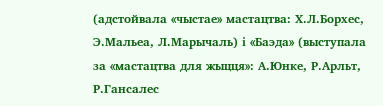(адстойвала «чыстае» мастацтва: Х.Л.Борхес, Э.Мальеа, Л.Марычаль) і «Баэда» (выступала за «мастацтва для жыцця»: А.Юнке, Р.Арльт, Р.Гансалес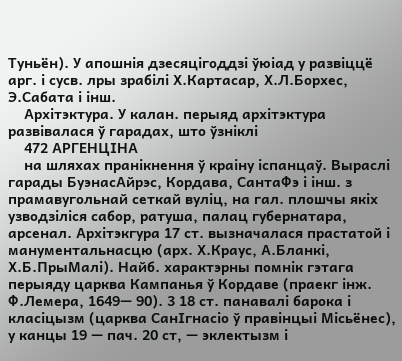Туньён). У апошнія дзесяцігоддзі ўюіад у развіццё арг. і сусв. лры зрабілі Х.Картасар, Х.Л.Борхес, Э.Сабата і інш.
    Архітэктура. У калан. перыяд архітэктура развівалася ў гарадах, што ўзніклі
    472 АРГЕНЦІНА
    на шляхах пранікнення ў краіну іспанцаў. Выраслі гарады БуэнасАйрэс, Кордава, СантаФэ і інш. з прамавугольнай сеткай вуліц, на гал. плошчы якіх узводзіліся сабор, ратуша, палац губернатара, арсенал. Архітэкгура 17 ст. вызначалася прастатой і манументальнасцю (арх. Х.Краус, А.Бланкі, Х.Б.ПрыМалі). Найб. характэрны помнік гэтага перыяду царква Кампанья ў Кордаве (праекг інж. Ф.Лемера, 1649— 90). 3 18 ст. панавалі барока і класіцызм (царква СанІгнасіо ў правінцыі Місьёнес), у канцы 19 — пач. 20 ст, — эклектызм і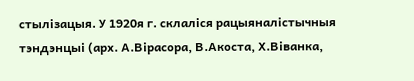стылізацыя. У 1920я г. склаліся рацыяналістычныя тэндэнцыі (арх. А.Вірасора, В.Акоста, Х.Віванка,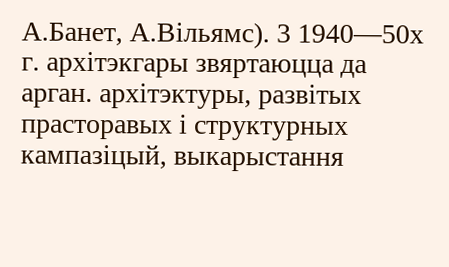А.Банет, А.Вільямс). 3 1940—50х г. архітэкгары звяртаюцца да арган. архітэктуры, развітых прасторавых і структурных кампазіцый, выкарыстання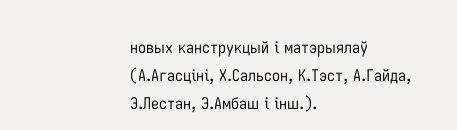новых канструкцый і матэрыялаў (А.Агасціні, Х.Сальсон, К.Тэст, А.Гайда, Э.Лестан, Э.Амбаш і інш.).